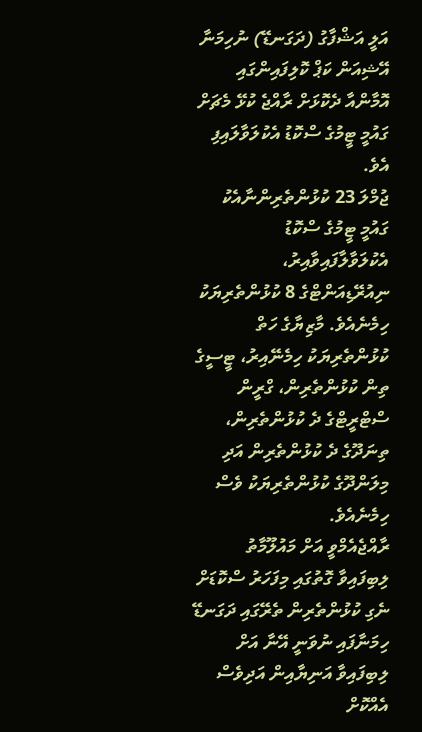އަލީ އަޝްފާގު (ދަގަނޑޭ) ނުހިމަނާ އޭޝިއަން ކަޕް ކޮލިފައިންގައި އޮމާންއާ ދެކޮޅަށް ރާއްޖެ ކުޅޭ މެޗަށް ގައުމީ ޓީމުގެ ސްކޮޑު އެކުލަވާލައިފި އެވެ.
ޖުމްލަ 23 ކުޅުންތެރިންނާއެކު ގައުމީ ޓީމުގެ ސްކޮޑު އެކުލަވާލާފައިވާއިރު، ނިއުރޭޑިއަންޓްގެ 8 ކުޅުންތެރިޔަކު ހިމެނެއެވެ. މާޒިޔާގެ ހަތް ކުޅުންތެރިޔަކު ހިމެނޭއިރު، ޓީސީގެ ތިން ކުޅުންތެރިން، ގްރީން ސްޓްރީޓްގެ ދެ ކުޅުންތެރިން، ތިނަދޫގެ ދެ ކުޅުންތެރިން އަދި މިލަންދޫގެ ކުޅުންތެރިޔަކު ވެސް ހިމެނެއެވެ.
ރާއްޖެއެމްވީ އަށް މައުލޫމާތު ލިބިފައިވާ ގޮތުގައި މިފަހަރު ސްކޮޑަށް ނެގި ކުޅުންތެރިން ތެރޭގައި ދަގަނޑޭ ހިމަނާފައި ނުވަނީ އޭނާ އަށް ލިބިފައިވާ އަނިޔާއިން އަދިވެސް އެއްކޮށް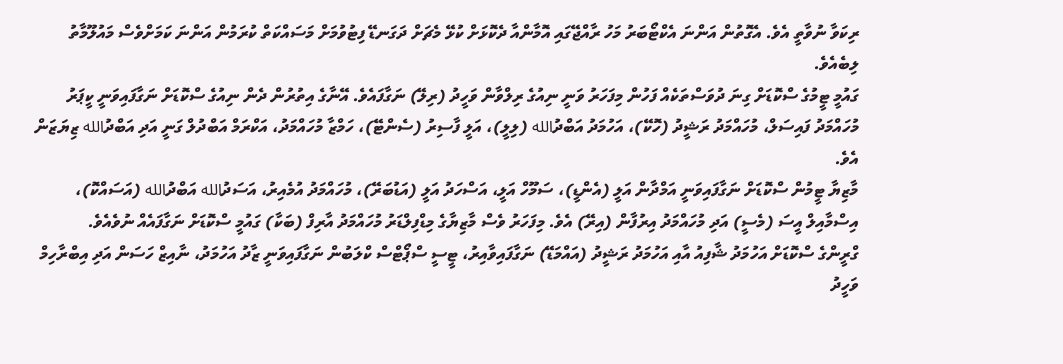ރިކަވާ ނުވާތީ އެވެ. އެގޮތުން އަންނަ އެކްޓޯބަރު މަހު ރާއްޖޭގައި އޮމާންއާ ދެކޮޅަށް ކުޅޭ މެޗަށް ދަގަނޑޭ ފިޓުވުމަށް މަސައްކަތް ކުރަމުން އަންނަ ކަމަށްވެސް މައުލޫމާތު ލިބެއެވެ.
ގައުމީ ޓީމުގެ ސްކޮޑަށް ގިނަ ދުވަސްތަކެއް ފަހުން މިފަހަރު ވަނީ ނިއުގެ ރިލްވާން ވަހީދު (ރިލޭ) ނަގާފައެވެ. އޭނާގެ އިތުރުން ދެން ނިއުގެ ސްކޮޑަށް ނަގާފައިވަނީ ކީޕަރު މުހައްމަދު ފައިސަލް، މުހައްމަދު ރަޝީދު (ހޮކޭ)، އަހުމަދު އަބްދުالله (ލިލީ)، އަލީ ފާސިރު (ސެންޓޭ)، ހަމްޒާ މުހައްމަދު، އަކްރަމް އަބްދުލް ގަނީ އަދި އަބްދުالله ޒިޔަޒަން އެވެ.
މާޒިޔާ ޓީމުން ސްކޮޑަށް ނަގާފައިވަނީ އަމްދާން އަލީ (އެންޑީ)، ސަމޫހް އަލީ، އަސްހަދު އަލީ (އަޑުބަރޭ)، މުހައްމަދު އުމެއިރު، އަސަދުالله އަބްދުالله (އަސައްކޮ)، އިސްމާއިލް އީސަ (މެސީ) އަދި މުހައްމަދު އިރުފާން (އިރޭ) އެވެ. މިފަހަރު ވެސް މާޒިޔާގެ މިޑްފިލްޑަރު މުހައްމަދު އާރިފް (ބަކާ) ގައުމީ ސްކޮޑަށް ނަގާފައެއް ނުވެއެވެ.
ގްރީންގެ ސްކޮޑަށް އަހުމަދު ޝާފިއު އާއި އަހުމަދު ރަޝީދު (އައްމަޑޭ) ނަގާފައިވާއިރު، ޓީސީ ސްޕޯޓްސް ކްލަބުން ނަގާފައިވަނީ ޒާދު އަހުމަދު، ނާއިޒް ހަސަން އަދި އިބްރާހިމް ވަހީދު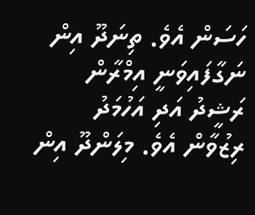ހަސަން އެވެ. ތިނަދޫ އިން ނަގާފައިވަނީ އިމްރާން ރަޝީދު އަދި އަހުމަދު ރިޒުވާން އެވެ. މިލަންދޫ އިން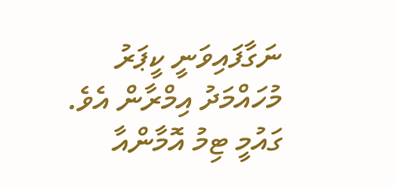ނަގާފައިވަނީ ކީޕަރު މުހައްމަދު އިމްރާން އެވެ.
ގައުމީ ޓިމު އޮމާންއާ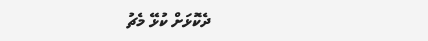ދެކޮޅަށް ކުޅޭ މެޗު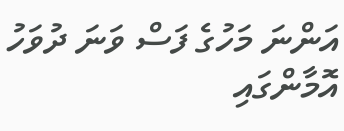އަންނަ މަހުގެ ފަސް ވަނަ ދުވަހު އޮމާންގައި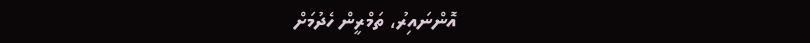އޮންނައިރު، ތަމްރީން ހެދުމަށް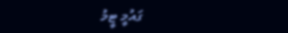ގައުމީ ޓީމު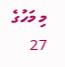މި މަހުގެ 27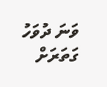ވަނަ ދުވަހު ގަތަރަށް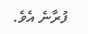ފުރާނެ އެވެ.